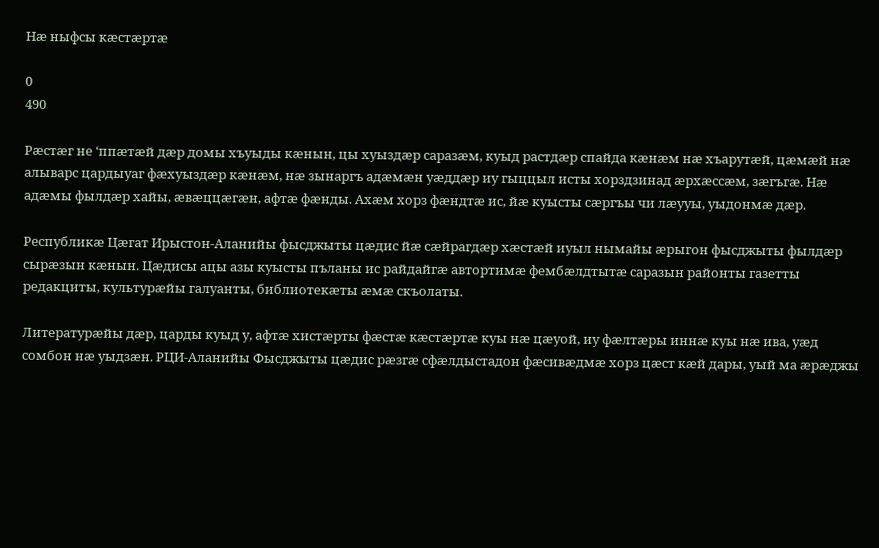Нæ ныфсы кæстæртæ

0
490

Рæстæг не ‘ппæтæй дæр домы хъуыды кæнын, цы хуыздæр саразæм, куыд растдæр спайда кæнæм нæ хъарутæй, цæмæй нæ алыварс цардыуаг фæхуыздæр кæнæм, нæ зынаргъ адæмæн уæддæр иу гыццыл исты хорздзинад æрхæссæм, зæгъгæ. Нæ адæмы фылдæр хайы, æвæццæгæн, афтæ фæнды. Ахæм хорз фæндтæ ис, йæ куысты сæргъы чи лæууы, уыдонмæ дæр.

Республикæ Цæгат Ирыстон-Аланийы фысджыты цæдис йæ сæйрагдæр хæстæй иуыл нымайы æрыгон фысджыты фылдæр сырæзын кæнын. Цæдисы ацы азы куысты пъланы ис райдайгæ автортимæ фембæлдтытæ саразын районты газетты редакциты, культурæйы галуанты, библиотекæты æмæ скъолаты.

Литературæйы дæр, царды куыд у, афтæ хистæрты фæстæ кæстæртæ куы нæ цæуой, иу фæлтæры иннæ куы нæ ива, уæд сомбон нæ уыдзæн. РЦИ-Аланийы Фысджыты цæдис рæзгæ сфæлдыстадон фæсивæдмæ хорз цæст кæй дары, уый ма æрæджы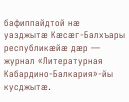бафиппайдтой нæ уазджытæ Кæсæг-Балхъары республикæйæ дæр — журнал «Литературная Кабардино-Балкария»-йы кусджытæ.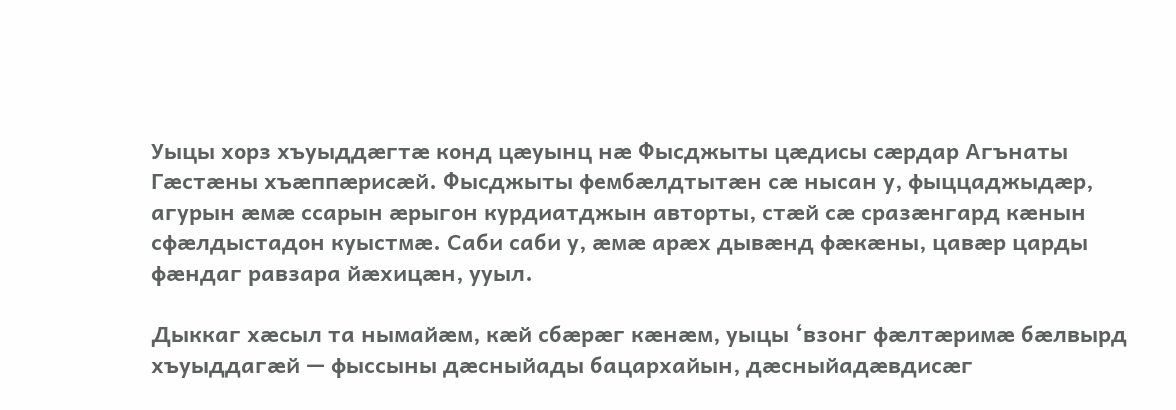Уыцы хорз хъуыддæгтæ конд цæуынц нæ Фысджыты цæдисы сæрдар Агънаты Гæстæны хъæппæрисæй. Фысджыты фембæлдтытæн сæ нысан у, фыццаджыдæр, агурын æмæ ссарын æрыгон курдиатджын авторты, стæй сæ сразæнгард кæнын сфæлдыстадон куыстмæ. Саби саби у, æмæ арæх дывæнд фæкæны, цавæр царды фæндаг равзара йæхицæн, ууыл.

Дыккаг хæсыл та нымайæм, кæй сбæрæг кæнæм, уыцы ‘взонг фæлтæримæ бæлвырд хъуыддагæй — фыссыны дæсныйады бацархайын, дæсныйадæвдисæг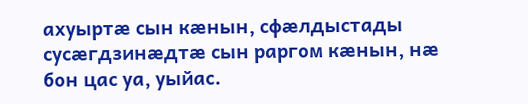ахуыртæ сын кæнын, сфæлдыстады сусæгдзинæдтæ сын раргом кæнын, нæ бон цас уа, уыйас.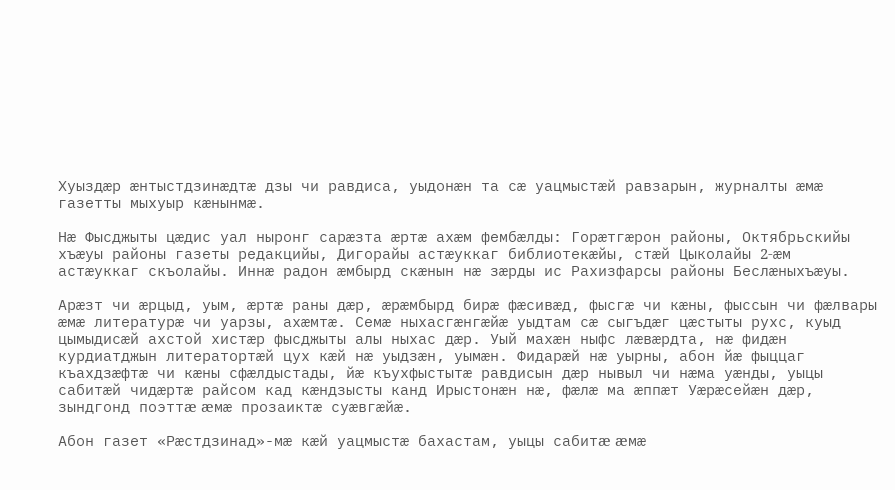Хуыздæр æнтыстдзинæдтæ дзы чи равдиса, уыдонæн та сæ уацмыстæй равзарын, журналты æмæ газетты мыхуыр кæнынмæ.

Нæ Фысджыты цæдис уал ныронг сарæзта æртæ ахæм фембæлды: Горæтгæрон районы, Октябрьскийы хъæуы районы газеты редакцийы, Дигорайы астæуккаг библиотекæйы, стæй Цыколайы 2-æм астæуккаг скъолайы. Иннæ радон æмбырд скæнын нæ зæрды ис Рахизфарсы районы Беслæныхъæуы.

Арæзт чи æрцыд, уым, æртæ раны дæр, æрæмбырд бирæ фæсивæд, фысгæ чи кæны, фыссын чи фæлвары æмæ литературæ чи уарзы, ахæмтæ. Семæ ныхасгæнгæйæ уыдтам сæ сыгъдæг цæстыты рухс, куыд цымыдисæй ахстой хистæр фысджыты алы ныхас дæр. Уый махæн ныфс лæвæрдта, нæ фидæн курдиатджын литератортæй цух кæй нæ уыдзæн, уымæн. Фидарæй нæ уырны, абон йæ фыццаг къахдзæфтæ чи кæны сфæлдыстады, йæ къухфыстытæ равдисын дæр нывыл чи нæма уæнды, уыцы сабитæй чидæртæ райсом кад кæндзысты канд Ирыстонæн нæ, фæлæ ма æппæт Уæрæсейæн дæр, зындгонд поэттæ æмæ прозаиктæ суæвгæйæ.

Абон газет «Рæстдзинад»-мæ кæй уацмыстæ бахастам, уыцы сабитæ æмæ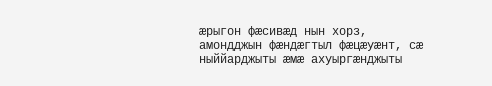æрыгон фæсивæд нын хорз, амондджын фæндæгтыл фæцæуæнт, сæ ныййарджыты æмæ ахуыргæнджыты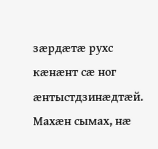зæрдæтæ рухс кæнæнт сæ ног æнтыстдзинæдтæй. Махæн сымах, нæ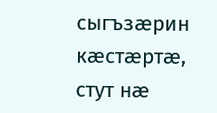сыгъзæрин кæстæртæ, стут нæ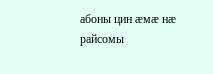абоны цин æмæ нæ райсомы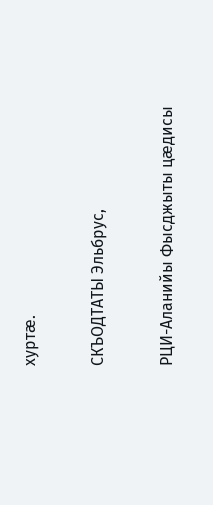хуртæ.

СКЪОДТАТЫ Эльбрус,

РЦИ-Аланийы Фысджыты цæдисы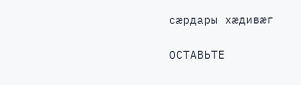сæрдары хæдивæг

ОСТАВЬТЕ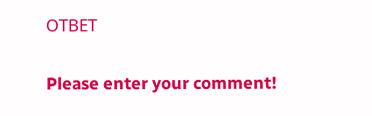ОТВЕТ

Please enter your comment!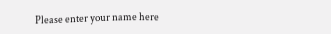Please enter your name here